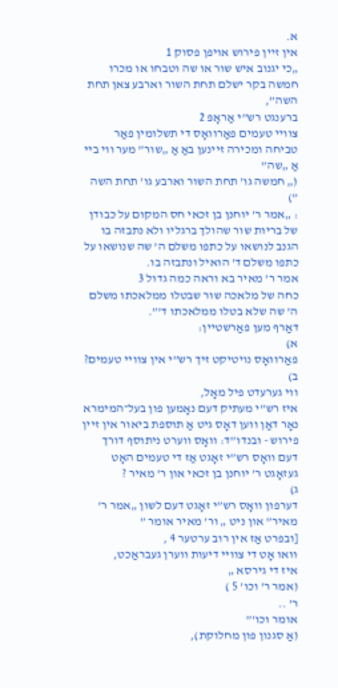א.
אין זיין פירוש אויפן פסוק 1
„כי יגנוב איש שור או שה וטבחו או מכרו חמשה בקר ישלם תחת השור וארבע צאן תחת השה”,
ברענגט רש”י אַראָפּ 2
צוויי טעמים פאַרוואָס די תשלומין פאַר טביחה ומכירה זיינען באַ אַ „שור” מער ווי ביי אַ „שה”
(„ חמשה גו’ תחת השור וארבע גו’ תחת השה ”)
: „אמר ר’ יוחנן בן זכאי חס המקום על כבודן של בריות שור שהולך ברגליו ולא נתבזה בו הגנב לנושאו על כתפו משלם ה’ שה שנושאו על כתפו משלם ד’ הואיל ונתבזה בו.
אמר ר’ מאיר בא וראה כמה גדול 3
כחה של מלאכה שור שבטלו ממלאכתו משלם ה’ שה שלא בטלו ממלאכתו ד’”.
דאַרף מען פאַרשטיין:
א)
פאַרוואָס נויטיקט זיך רש”י אין צוויי טעמים?
ב)
ווי גערעדט פיל מאָל,
איז רש”י מעתיק דעם נאָמען פון בעל־המימרא נאָר דאַן ווען דאָס גיט אַ תוספת ביאור אין זיין פירוש - ובנדו”ד: וואָס ווערט ניתוסף דורך דעם וואָס רש”י זאָגט אַז די טעמים האָט געזאָגט ר’ יוחנן בן זכאי און ר’ מאיר ?
ג)
דערפון וואָס רש”י זאָגט דעם לשון „אמר ר’ מאיר” און ניט „ ור’ מאיר אומר ”
[ובפרט אַז אין רוב ערטער 4 ,
וואו אָט די צוויי דיעות ווערן געבראַכט,
איז די גירסא „
(אמר ר’ וכו’ 5 )
ר’ ..
אומר וכו’”
(אַ סגנון פון מחלוקת),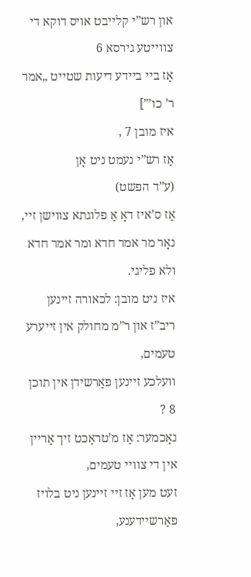און רש”י קלייבט אויס דוקא די צווייטע גירסא 6
אַז ביי ביידע דיעות שטייט „אמר ר’ כו’”]
איז מובן 7 ,
אַז רש”י נעמט ניט אָן
(ע”ד הפשט)
אַז ס’איז דאָ אַ פלוגתא צווישן זיי,
נאָר מר אמר חדא ומר אמר חדא ולא פליגי.
איז ניט מובן: לכאורה זיינען ריב”ז און ר”מ מחולק אין זייערע טעמים,
וועלכע זיינען פאַרשידן אין תוכן 8 ?
נאָכמער: אַז מ’טראַכט זיך אַריין אין די צוויי טעמים,
זעט מען אַז זיי זיינען ניט בלויז פאַרשיידענע,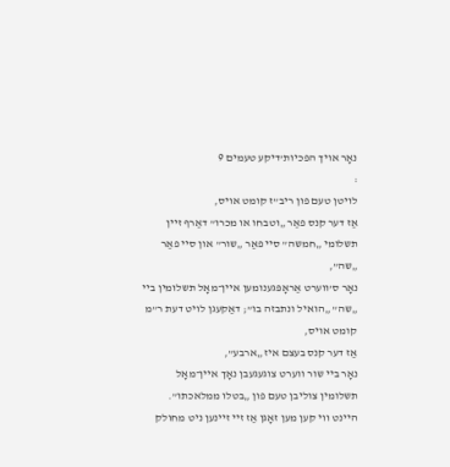נאָר אויך הפכיות’דיקע טעמים 9
:
לויטן טעם פון ריב”ז קומט אויס,
אַז דער קנס פאַר „וטבחו או מכרו” דאַרף זיין תשלומי „חמשה” סיי פאַר „שור” און סיי פאַר „שה”,
נאָר ס’ווערט אַראָפּגענומען איין־מאָל תשלומין ביי „שה” „הואיל ונתבזה בו”; דאַקעגן לויט דעת ר”מ קומט אויס,
אַז דער קנס בעצם איז „ארבע”,
נאָר ביי שור ווערט צוגעגעבן נאָך איין־מאָל תשלומין צוליבן טעם פון „בטלו ממלאכתו”.
היינט ווי קען מען זאָגן אַז זיי זיינען ניט מחולק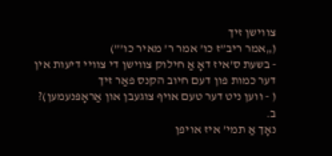צווישן זיך
(„אמר ריב”ז כו’ אמר ר’ מאיר כו’”)
- בשעת ס’איז דאָ אַ חילוק צווישן די צוויי דיעות אין דער כמות פון דעם חיוב הקנס פאַר זיך
( - ווען ניט דער טעם אויף צוגעבן און אַראָפּנעמען)?
ב.
נאָך אַ תמי’ איז אויפן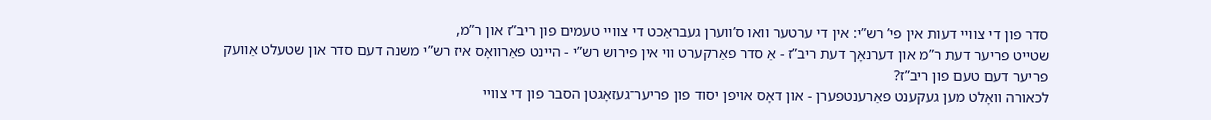סדר פון די צוויי דעות אין פי’ רש”י: אין די ערטער וואו ס’ווערן געבראַכט די צוויי טעמים פון ריב”ז און ר”מ,
שטייט פריער דעת ר”מ און דערנאָך דעת ריב”ז - אַ סדר פאַרקערט ווי אין פירוש רש”י - היינט פאַרוואָס איז רש”י משנה דעם סדר און שטעלט אַוועק פריער דעם טעם פון ריב”ז?
לכאורה וואָלט מען געקענט פאַרענטפערן - און דאָס אויפן יסוד פון פריער־געזאָגטן הסבר פון די צוויי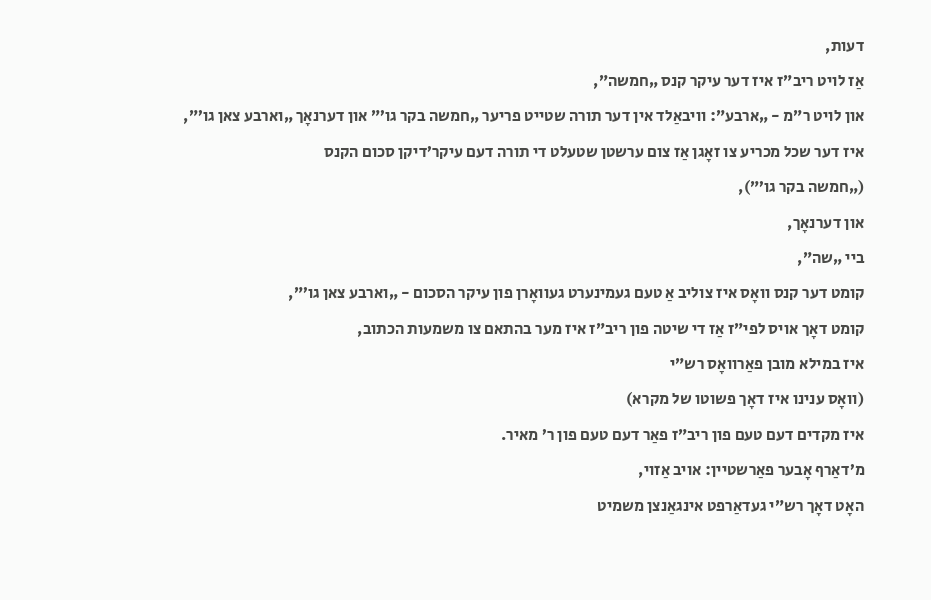דעות,
אַז לויט ריב”ז איז דער עיקר קנס „חמשה”,
און לויט ר”מ - „ארבע”: וויבאַלד אין דער תורה שטייט פריער „חמשה בקר גו’” און דערנאָך „וארבע צאן גו’”,
איז דער שכל מכריע צו זאָגן אַז צום ערשטן שטעלט די תורה דעם עיקר’דיקן סכום הקנס
(„חמשה בקר גו’”),
און דערנאָך,
ביי „שה”,
קומט דער קנס וואָס איז צוליב אַ טעם געמינערט געוואָרן פון עיקר הסכום - „וארבע צאן גו’”,
קומט דאָך אויס לפי”ז אַז די שיטה פון ריב”ז איז מער בהתאם צו משמעות הכתוב,
איז במילא מובן פאַרוואָס רש”י
(וואָס ענינו איז דאָך פשוטו של מקרא)
איז מקדים דעם טעם פון ריב”ז פאַר דעם טעם פון ר’ מאיר.
מ’דאַרף אָבער פאַרשטיין: אויב אַזוי,
האָט דאָך רש”י געדאַרפט אינגאַנצן משמיט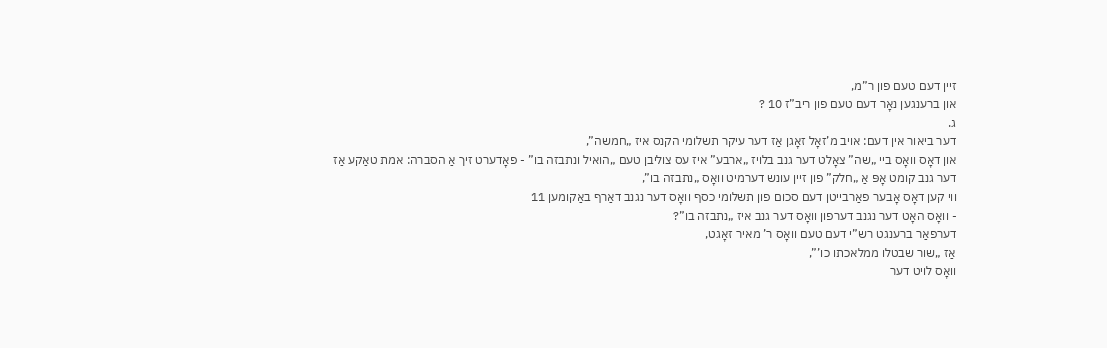זיין דעם טעם פון ר”מ,
און ברענגען נאָר דעם טעם פון ריב”ז 10 ?
ג.
דער ביאור אין דעם: אויב מ’זאָל זאָגן אַז דער עיקר תשלומי הקנס איז „חמשה”,
און דאָס וואָס ביי „שה” צאָלט דער גנב בלויז „ארבע” איז עס צוליבן טעם „הואיל ונתבזה בו” - פאָדערט זיך אַ הסברה: אמת טאַקע אַז דער גנב קומט אָפּ אַ „חלק” פון זיין עונש דערמיט וואָס „נתבזה בו”,
ווי קען דאָס אָבער פאַרבייטן דעם סכום פון תשלומי כסף וואָס דער נגנב דאַרף באַקומען 11
- וואָס האָט דער נגנב דערפון וואָס דער גנב איז „נתבזה בו”?
דערפאַר ברענגט רש”י דעם טעם וואָס ר’ מאיר זאָגט,
אַז „שור שבטלו ממלאכתו כו’”,
וואָס לויט דער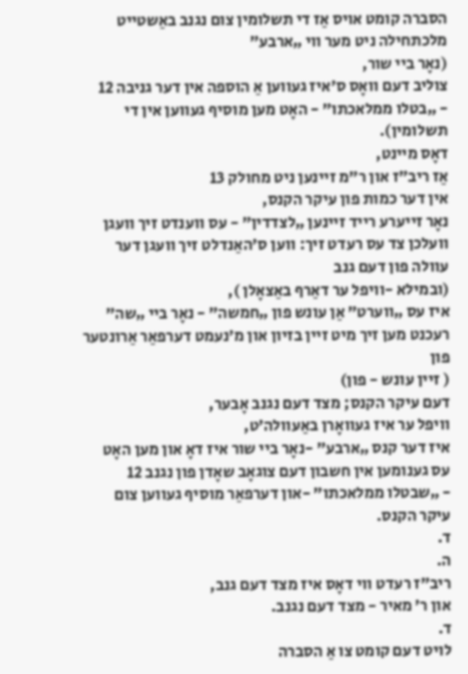הסברה קומט אויס אַז די תשלומין צום נגנב באַשטייט מלכתחילה ניט מער ווי „ארבע”
(נאָר ביי שור,
צוליב דעם וואָס ס’איז געווען אַ הוספה אין דער גניבה 12
- „בטלו ממלאכתו” - האָט מען מוסיף געווען אין די תשלומין).
דאָס מיינט,
אַז ריב”ז און ר”מ זיינען ניט מחולק 13
אין דער כמות פון עיקר הקנס,
נאָר זייערע רייד זיינען „לצדדין” - עס ווענדט זיך וועגן וועלכן צד עס רעדט זיך: ווען ס’האַנדלט זיך וועגן דער עוולה פון דעם גנב
(ובמילא -וויפל ער דאַרף באַצאָלן ),
איז עס „ווערט” אַן עונש פון „חמשה” - נאָר ביי „שה” רעכנט מען זיך מיט זיין בזיון און מ’נעמט דערפאַר אַרונטער פון
( זיין עונש - פון)
דעם עיקר הקנס; מצד דעם נגנב אָבער,
וויפל ער איז געוואָרן באַעוולה’ט,
איז דער קנס „ארבע” -נאָר ביי שור איז דאָ און מען האָט עס גענומען אין חשבון דעם צוגאָב שאָדן פון נגנב 12
- „שבטלו ממלאכתו” -און דערפאַר מוסיף געווען צום עיקר הקנס.
ד.
ה.
ריב”ז רעדט ווי דאָס איז מצד דעם גנב,
און ר’ מאיר - מצד דעם נגנב.
ד.
לויט דעם קומט צו אַ הסברה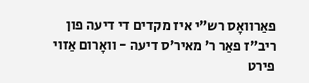פאַרוואָס רש”י איז מקדים די דיעה פון ריב”ז פאַר ר’ מאיר’ס דיעה - וואָרום אַזוי פירט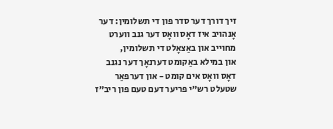זיך דורך דער סדר פון די תשלומין: דער אָנהויב איז דאָס וואָס דער גנב ווערט מחוייב און באַצאָלט די תשלומין,
און במילא באַקומט דערנאָך דער נגנב דאָס וואָס אים קומט - און דערפאַר שטעלט רש”י פריער דעם טעם פון ריב”ז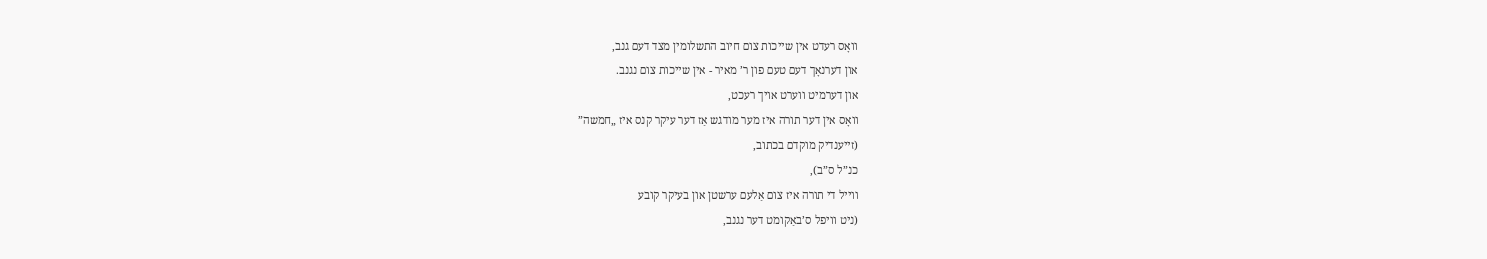וואָס רעדט אין שייכות צום חיוב התשלומין מצד דעם גנב,
און דערנאָך דעם טעם פון ר’ מאיר - אין שייכות צום נגנב.
און דערמיט ווערט אויך רעכט,
וואָס אין דער תורה איז מער מודגש אַז דער עיקר קנס איז „חמשה”
(זייענדיק מוקדם בכתוב,
כנ”ל ס”ב),
ווייל די תורה איז צום אַלעם ערשטן און בעיקר קובע
(ניט וויפל ס’באַקומט דער נגנב,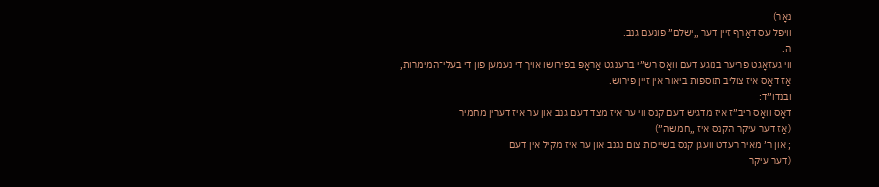נאָר)
וויפל עס דאַרף זיין דער „ישלם” פונעם גנב.
ה.
ווי געזאָגט פריער בנוגע דעם וואָס רש”י ברענגט אַראָפּ בפירושו אויך די נעמען פון די בעלי־המימרות,
אַז דאָס איז צוליב תוספות ביאור אין זיין פירוש.
ובנדו”ד:
דאָס וואָס ריב”ז איז מדגיש דעם קנס ווי ער איז מצד דעם גנב און ער איז דערין מחמיר
(אַז דער עיקר הקנס איז „חמשה”)
; און ר’ מאיר רעדט וועגן קנס בשייכות צום נגנב און ער איז מקיל אין דעם
(דער עיקר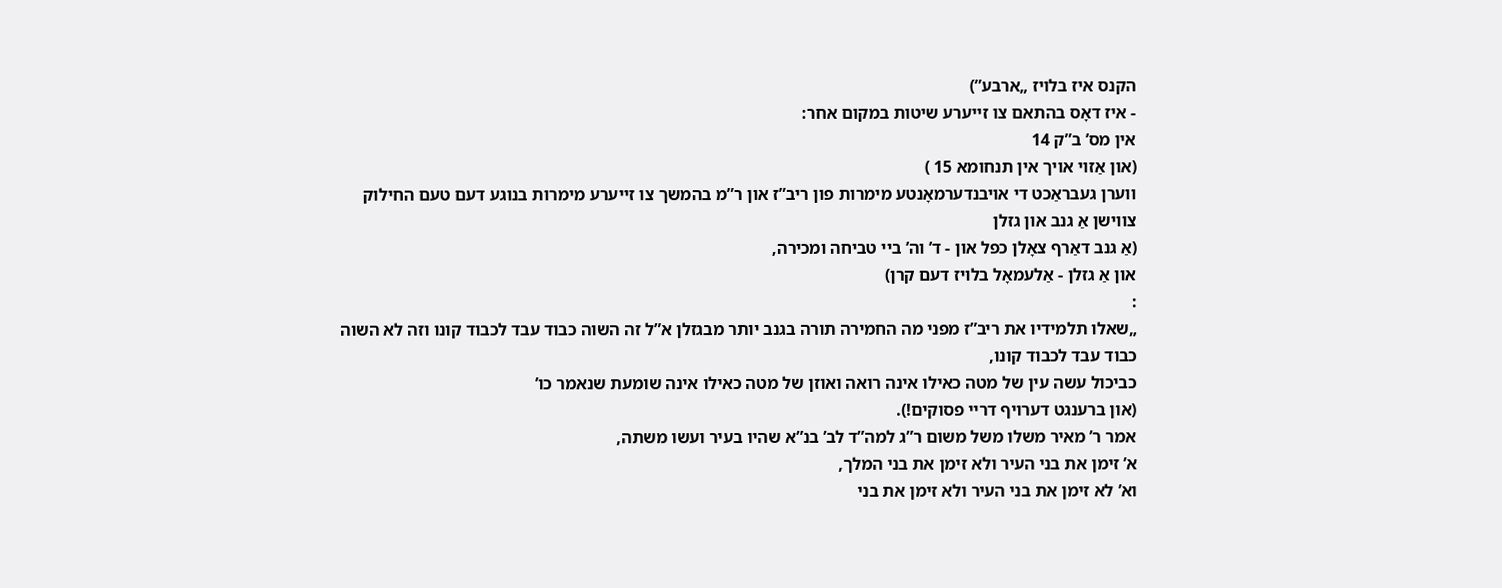הקנס איז בלויז „ארבע”)
- איז דאָס בהתאם צו זייערע שיטות במקום אחר:
אין מס’ ב”ק 14
(און אַזוי אויך אין תנחומא 15 )
ווערן געבראַכט די אויבנדערמאָנטע מימרות פון ריב”ז און ר”מ בהמשך צו זייערע מימרות בנוגע דעם טעם החילוק צווישן אַ גנב און גזלן
(אַ גנב דאַרף צאָלן כפל און - ד’ וה’ ביי טביחה ומכירה,
און אַ גזלן - אַלעמאָל בלויז דעם קרן)
:
„שאלו תלמידיו את ריב”ז מפני מה החמירה תורה בגנב יותר מבגזלן א”ל זה השוה כבוד עבד לכבוד קונו וזה לא השוה כבוד עבד לכבוד קונו,
כביכול עשה עין של מטה כאילו אינה רואה ואוזן של מטה כאילו אינה שומעת שנאמר כו’
(און ברענגט דערויף דריי פסוקים!).
אמר ר’ מאיר משלו משל משום ר”ג למה”ד לב’ בנ”א שהיו בעיר ועשו משתה,
א’ זימן את בני העיר ולא זימן את בני המלך,
וא’ לא זימן את בני העיר ולא זימן את בני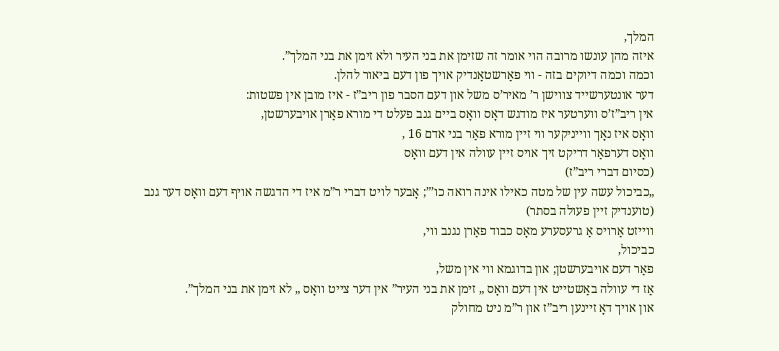המלך,
איזה מהן עונשו מרובה הוי אומר זה שזימן את בני העיר ולא זימן את בני המלך”.
וכמה וכמה דיוקים בזה - ווי פאַרשטאַנדיק אויך פון דעם ביאור להלן.
דער אונטערשייד צווישן ר’ מאיר’ס משל און דעם הסבר פון ריב”ז - איז מובן אין פשטות:
אין ריב”ז’ס ווערטער איז מודגש דאָס וואָס ביים גנב פעלט די מורא פאַרן אויבערשטן,
וואָס איז נאָך ווייניקער ווי זיין מורא פאַר בני אדם 16 ,
וואָס דערפאַר דריקט זיך אויס זיין עוולה אין דעם וואָס
(כסיום דברי ריב”ז)
„כביכול עשה עין של מטה כאילו אינה רואה כו’”; אָבער לויט דברי ר”מ איז די הדגשה אויף דעם וואָס דער גנב
(טוענדיק זיין פעולה בסתר)
ווייזט אַרויס אַ גרעסערע מאָס כבוד פאַרן נגנב ווי,
כביכול,
פאַר דעם אויבערשטן; און בדוגמא ווי אין משל,
אַז די עוולה באַשטייט אין דעם וואָס „ זימן את בני העיר” אין דער צייט וואָס „ לא זימן את בני המלך”.
און אויך דאָ זיינען ריב”ז און ר”מ ניט מחולק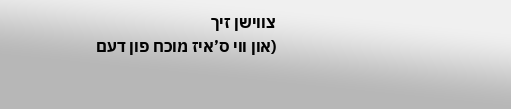צווישן זיך
(און ווי ס’איז מוכח פון דעם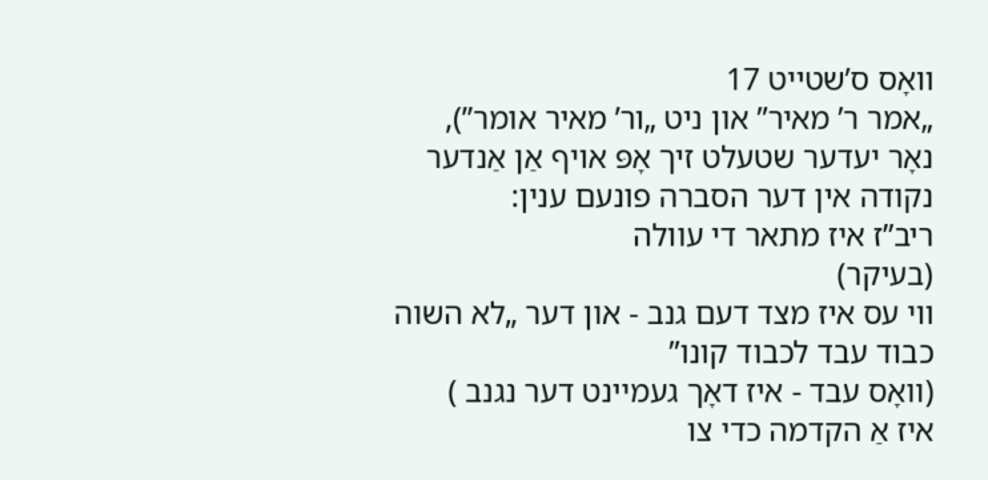וואָס ס’שטייט 17
„אמר ר’ מאיר” און ניט „ור’ מאיר אומר”),
נאָר יעדער שטעלט זיך אָפּ אויף אַן אַנדער נקודה אין דער הסברה פונעם ענין:
ריב”ז איז מתאר די עוולה
(בעיקר)
ווי עס איז מצד דעם גנב - און דער „לא השוה כבוד עבד לכבוד קונו”
(וואָס עבד - איז דאָך געמיינט דער נגנב )
איז אַ הקדמה כדי צו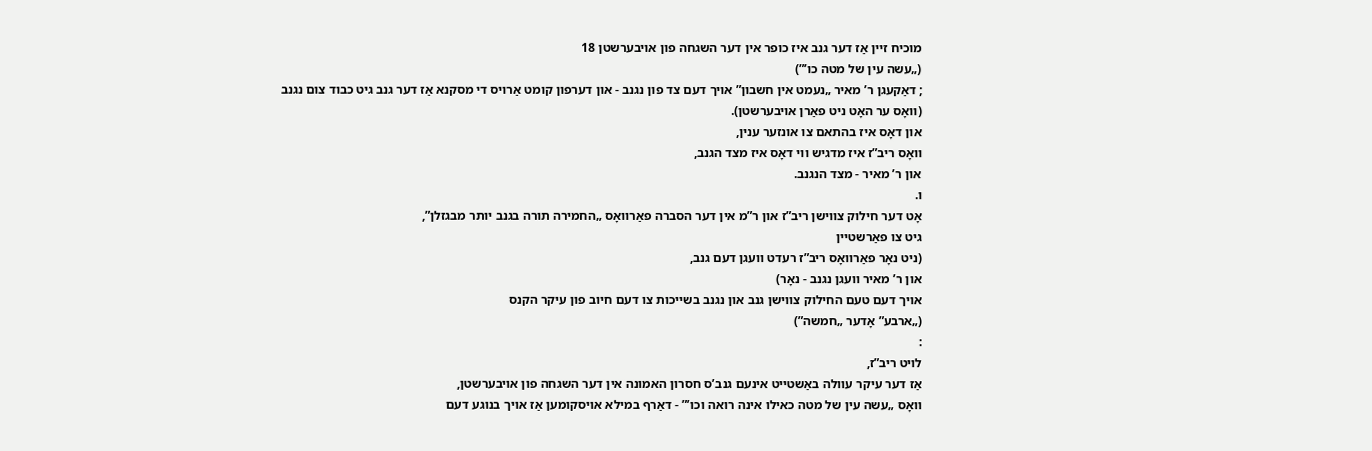מוכיח זיין אַז דער גנב איז כופר אין דער השגחה פון אויבערשטן 18
(„עשה עין של מטה כו’”)
; דאַקעגן ר’ מאיר „נעמט אין חשבון” אויך דעם צד פון נגנב - און דערפון קומט אַרויס די מסקנא אַז דער גנב גיט כבוד צום נגנב
(וואָס ער האָט ניט פאַרן אויבערשטן).
און דאָס איז בהתאם צו אונזער ענין,
וואָס ריב”ז איז מדגיש ווי דאָס איז מצד הגנב,
און ר’ מאיר - מצד הנגנב.
ו.
אָט דער חילוק צווישן ריב”ז און ר”מ אין דער הסברה פאַרוואָס „החמירה תורה בגנב יותר מבגזלן”,
גיט צו פאַרשטיין
(ניט נאָר פאַרוואָס ריב”ז רעדט וועגן דעם גנב,
און ר’ מאיר וועגן נגנב - נאָר)
אויך דעם טעם החילוק צווישן גנב און נגנב בשייכות צו דעם חיוב פון עיקר הקנס
(„ארבע” אָדער „חמשה”)
:
לויט ריב”ז,
אַז דער עיקר עוולה באַשטייט אינעם גנב’ס חסרון האמונה אין דער השגחה פון אויבערשטן,
וואָס „עשה עין של מטה כאילו אינה רואה וכו’” - דאַרף במילא אויסקומען אַז אויך בנוגע דעם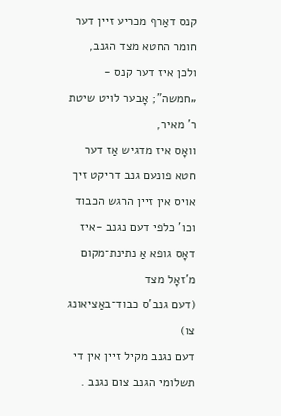קנס דאַרף מכריע זיין דער חומר החטא מצד הגנב,
ולכן איז דער קנס - „חמשה”; אָבער לויט שיטת ר’ מאיר,
וואָס איז מדגיש אַז דער חטא פונעם גנב דריקט זיך אויס אין זיין הרגש הכבוד וכו’ כלפי דעם נגנב -איז דאָס גופא אַ נתינת־מקום מ’זאָל מצד
(דעם גנב’ס כבוד־באַציאונג צו)
דעם נגנב מקיל זיין אין די תשלומי הגנב צום נגנב .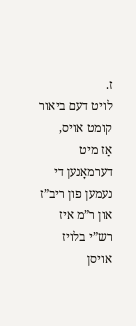ז.
לויט דעם ביאור קומט אויס,
אַז מיט דערמאָנען די נעמען פון ריב”ז און ר”מ איז רש”י בלויז אויסן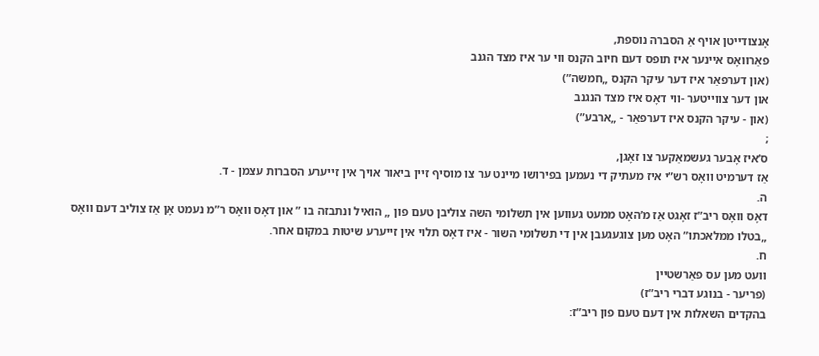אָנצודייטן אויף אַ הסברה נוספת,
פאַרוואָס איינער איז תופס דעם חיוב הקנס ווי ער איז מצד הגנב
(און דערפאַר איז דער עיקר הקנס „חמשה”)
און דער צווייטער -ווי דאָס איז מצד הנגנב
(און - עיקר הקנס איז דערפאַר - „ארבע”)
;
ס’איז אָבער געשמאַקער צו זאָגן,
אַז דערמיט וואָס רש”י איז מעתיק די נעמען בפירושו מיינט ער צו מוסיף זיין ביאור אויך אין זייערע הסברות עצמן - ד.
ה.
דאָס וואָס ריב”ז זאָגט אַז מ’האָט ממעט געווען אין תשלומי השה צוליבן טעם פון „ הואיל ונתבזה בו ” און דאָס וואָס ר”מ נעמט אָן אַז צוליב דעם וואָס „בטלו ממלאכתו” האָט מען צוגעגעבן אין די תשלומי השור - איז דאָס תלוי אין זייערע שיטות במקום אחר.
ח.
וועט מען עס פאַרשטיין
(פריער - בנוגע דברי ריב”ז)
בהקדים השאלות אין דעם טעם פון ריב”ז: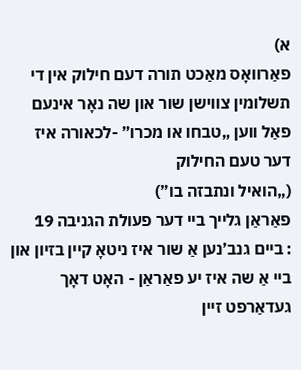א)
פאַרוואָס מאַכט תורה דעם חילוק אין די תשלומין צווישן שור און שה נאָר אינעם פאַל ווען „טבחו או מכרו” -לכאורה איז דער טעם החילוק
(„הואיל ונתבזה בו”)
פאַראַן גלייך ביי דער פעולת הגניבה 19
: ביים גנב’נען אַ שור איז ניטאָ קיין בזיון און ביי אַ שה איז יע פאַראַן - האָט דאָך געדאַרפט זיין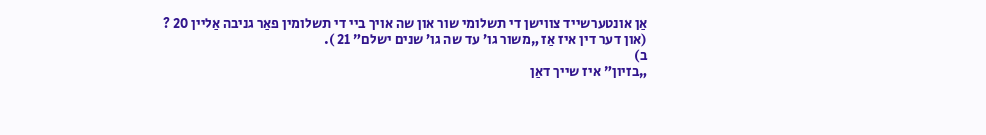אַן אונטערשייד צווישן די תשלומי שור און שה אויך ביי די תשלומין פאַר גניבה אַליין 20 ?
(און דער דין איז אַז „משור גו’ עד שה גו’ שנים ישלם” 21 ).
ב)
„בזיון” איז שייך דאַן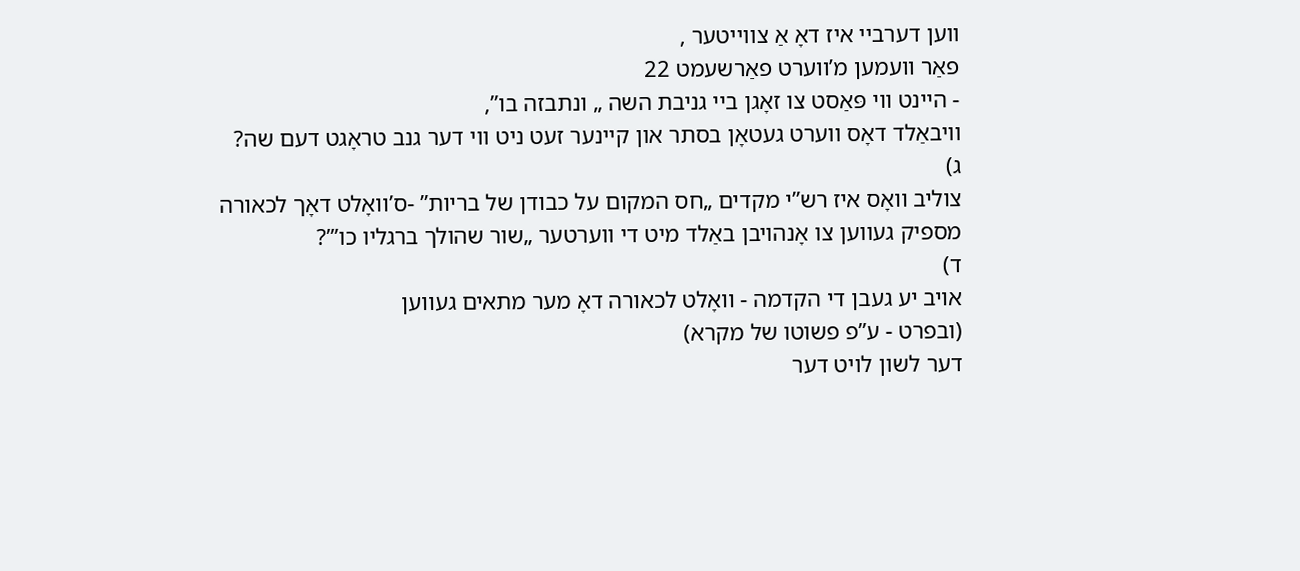ווען דערביי איז דאָ אַ צווייטער ,
פאַר וועמען מ’ווערט פאַרשעמט 22
- היינט ווי פּאַסט צו זאָגן ביי גניבת השה „ ונתבזה בו”,
וויבאַלד דאָס ווערט געטאָן בסתר און קיינער זעט ניט ווי דער גנב טראָגט דעם שה?
ג)
צוליב וואָס איז רש”י מקדים „חס המקום על כבודן של בריות” -ס’וואָלט דאָך לכאורה מספיק געווען צו אָנהויבן באַלד מיט די ווערטער „שור שהולך ברגליו כו’”?
ד)
אויב יע געבן די הקדמה - וואָלט לכאורה דאָ מער מתאים געווען
(ובפרט - ע”פ פשוטו של מקרא)
דער לשון לויט דער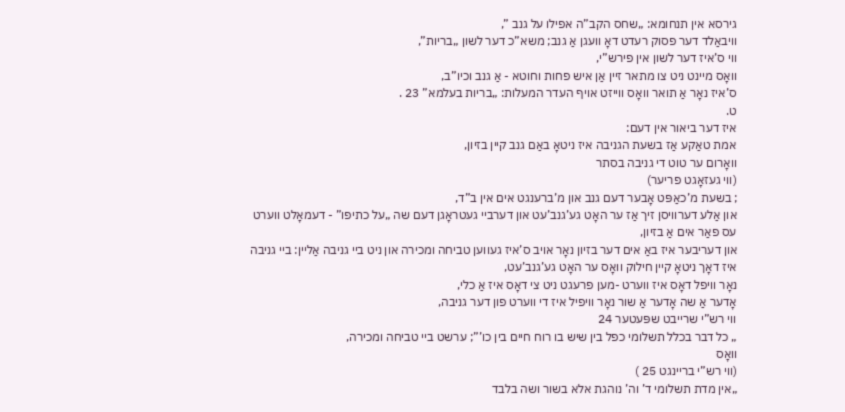גירסא אין תנחומא: „שחס הקב”ה אפילו על גנב ”,
וויבאַלד דער פסוק רעדט דאָ וועגן אַ גנב; משא”כ דער לשון „בריות”,
ווי ס’איז דער לשון אין פירש”י,
וואָס מיינט ניט צו מתאר זיין אַן איש פחות וחוטא - אַ גנב וכיו”ב,
ס’איז נאָר אַ תואר וואָס ווייזט אויף העדר המעלות: „בריות בעלמא” 23 .
ט.
איז דער ביאור אין דעם:
אמת טאַקע אַז בשעת הגניבה איז ניטאָ באַם גנב קיין בזיון,
וואָרום ער טוט די גניבה בסתר
(ווי געזאָגט פריער)
; בשעת מ’כאַפּט אָבער דעם גנב און מ’ברענגט אים אין ב”ד,
און אַלע דערוויסן זיך אַז ער האָט גע’גנב’עט און דערביי געטראָגן דעם שה „על כתיפו” - דעמאָלט ווערט עס פאַר אים אַ בזיון,
און דעריבער איז באַ אים דער בזיון נאָר אויב ס’איז געווען טביחה ומכירה און ניט ביי גניבה אַליין: ביי גניבה איז דאָך ניטאָ קיין חילוק וואָס ער האָט גע’גנב’עט,
נאָר וויפל דאָס איז ווערט -מען פרעגט ניט צי דאָס איז אַ כלי,
אָדער אַ שה אָדער אַ שור נאָר וויפיל איז די ווערט פון דער גניבה,
ווי רש”י שרייבט שפּעטער 24
„ כל דבר בכלל תשלומי כפל בין שיש בו רוח חיים בין כו’”; ערשט ביי טביחה ומכירה,
וואָס
(ווי רש”י בריינגט 25 )
„אין מדת תשלומי ד’ וה’ נוהגת אלא בשור ושה בלבד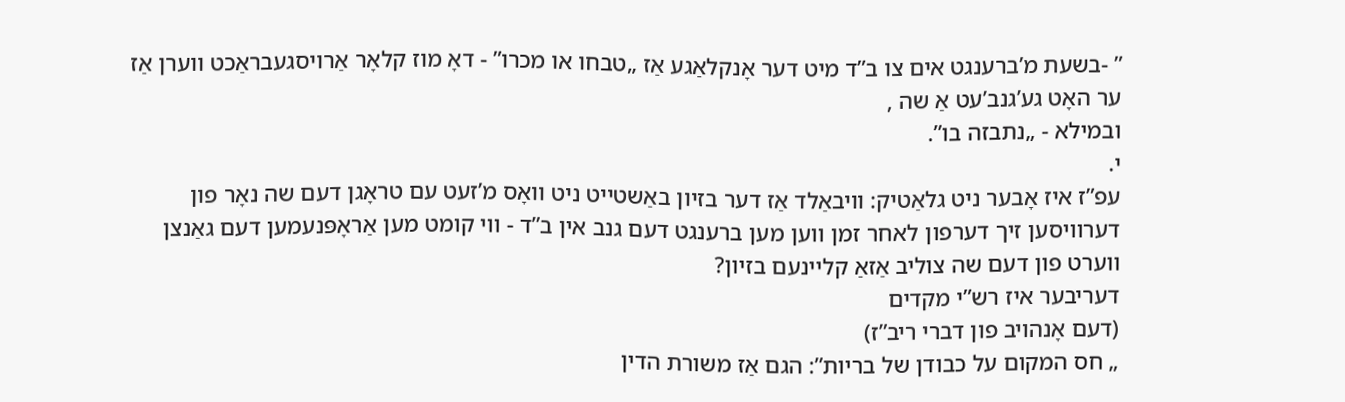” -בשעת מ’ברענגט אים צו ב”ד מיט דער אָנקלאַגע אַז „טבחו או מכרו” - דאָ מוז קלאָר אַרויסגעבראַכט ווערן אַז ער האָט גע’גנב’עט אַ שה ,
ובמילא - „נתבזה בו”.
י.
עפ”ז איז אָבער ניט גלאַטיק: וויבאַלד אַז דער בזיון באַשטייט ניט וואָס מ’זעט עם טראָגן דעם שה נאָר פון דערוויסען זיך דערפון לאחר זמן ווען מען ברענגט דעם גנב אין ב”ד - ווי קומט מען אַראָפּנעמען דעם גאַנצן ווערט פון דעם שה צוליב אַזאַ קליינעם בזיון?
דעריבער איז רש”י מקדים
(דעם אָנהויב פון דברי ריב”ז)
„ חס המקום על כבודן של בריות”: הגם אַז משורת הדין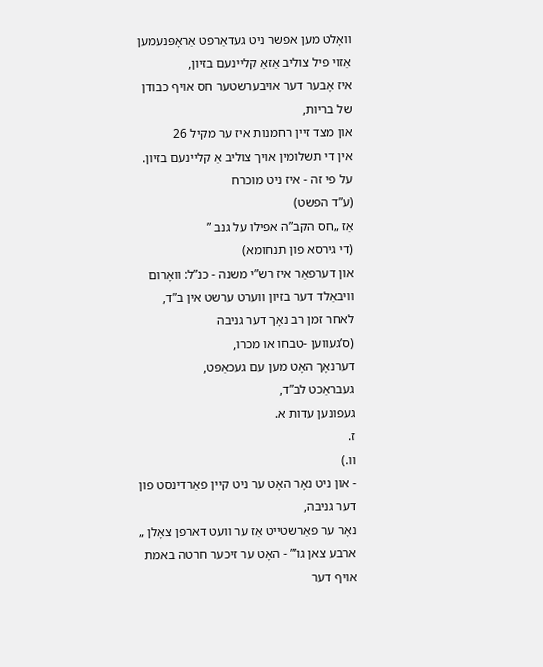וואָלט מען אפשר ניט געדאַרפט אַראָפּנעמען אַזוי פיל צוליב אַזאַ קליינעם בזיון,
איז אָבער דער אויבערשטער חס אויף כבודן של בריות,
און מצד זיין רחמנות איז ער מקיל 26
אין די תשלומין אויך צוליב אַ קליינעם בזיון.
על פי זה - איז ניט מוכרח
(ע”ד הפשט)
אַז „חס הקב”ה אפילו על גנב ”
(די גירסא פון תנחומא)
און דערפאַר איז רש”י משנה - כנ”ל: וואָרום וויבאַלד דער בזיון ווערט ערשט אין ב”ד,
לאחר זמן רב נאָך דער גניבה
(ס’געווען -טבחו או מכרו,
דערנאָך האָט מען עם געכאַפּט,
געבראַכט לב”ד,
געפונען עדות א.
ז.
וו.)
- און ניט נאָר האָט ער ניט קיין פאַרדינסט פון דער גניבה,
נאָר ער פאַרשטייט אַז ער וועט דארפן צאָלן „ ארבע צאן גו’” - האָט ער זיכער חרטה באמת אויף דער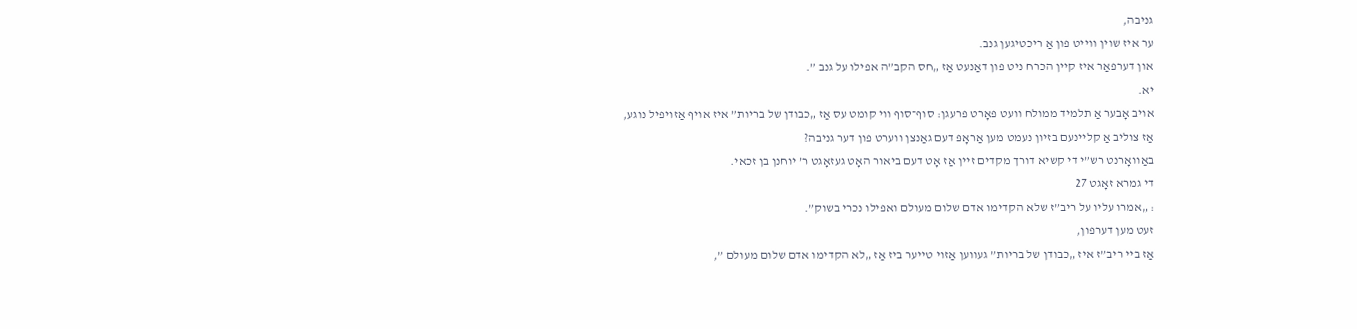גניבה,
ער איז שוין ווייט פון אַ ריכטיגען גנב.
און דערפאַר איז קיין הכרח ניט פון דאַנעט אַז „חס הקב”ה אפילו על גנב ”.
יא.
אויב אָבער אַ תלמיד ממולח וועט פאָרט פרעגן: סוף־סוף ווי קומט עס אַז „כבודן של בריות” איז אויף אַזויפיל נוגע,
אַז צוליב אַ קליינעם בזיון נעמט מען אַראָפּ דעם גאַנצן ווערט פון דער גניבה?
באַוואָרנט רש”י די קשיא דורך מקדים זיין אַז אָט דעם ביאור האָט געזאָגט ר’ יוחנן בן זכאי.
די גמרא זאָגט 27
: „אמרו עליו על ריב”ז שלא הקדימו אדם שלום מעולם ואפילו נכרי בשוק”.
זעט מען דערפון,
אַז ביי ריב”ז איז „כבודן של בריות” געווען אַזוי טייער ביז אַז „לא הקדימו אדם שלום מעולם ”,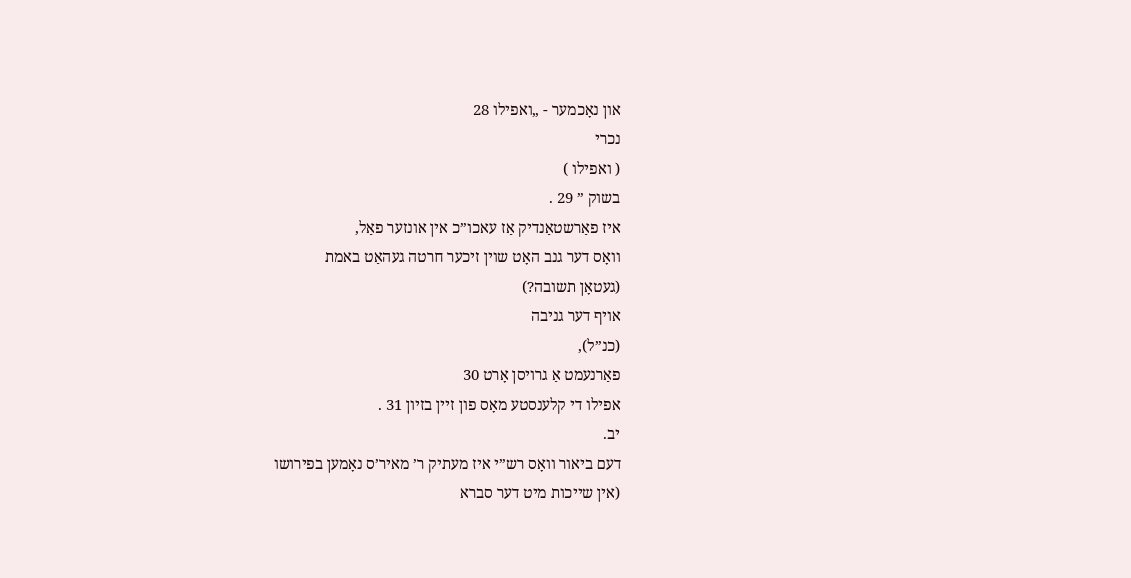און נאָכמער - „ואפילו 28
נכרי
( ואפילו )
בשוק ” 29 .
איז פאַרשטאַנדיק אַז עאכו”כ אין אונזער פאַל,
וואָס דער גנב האָט שוין זיכער חרטה געהאַט באמת
(געטאָן תשובה?)
אויף דער גניבה
(כנ”ל),
פאַרנעמט אַ גרויסן אָרט 30
אפילו די קלענסטע מאָס פון זיין בזיון 31 .
יב.
דעם ביאור וואָס רש”י איז מעתיק ר’ מאיר’ס נאָמען בפירושו
(אין שייכות מיט דער סברא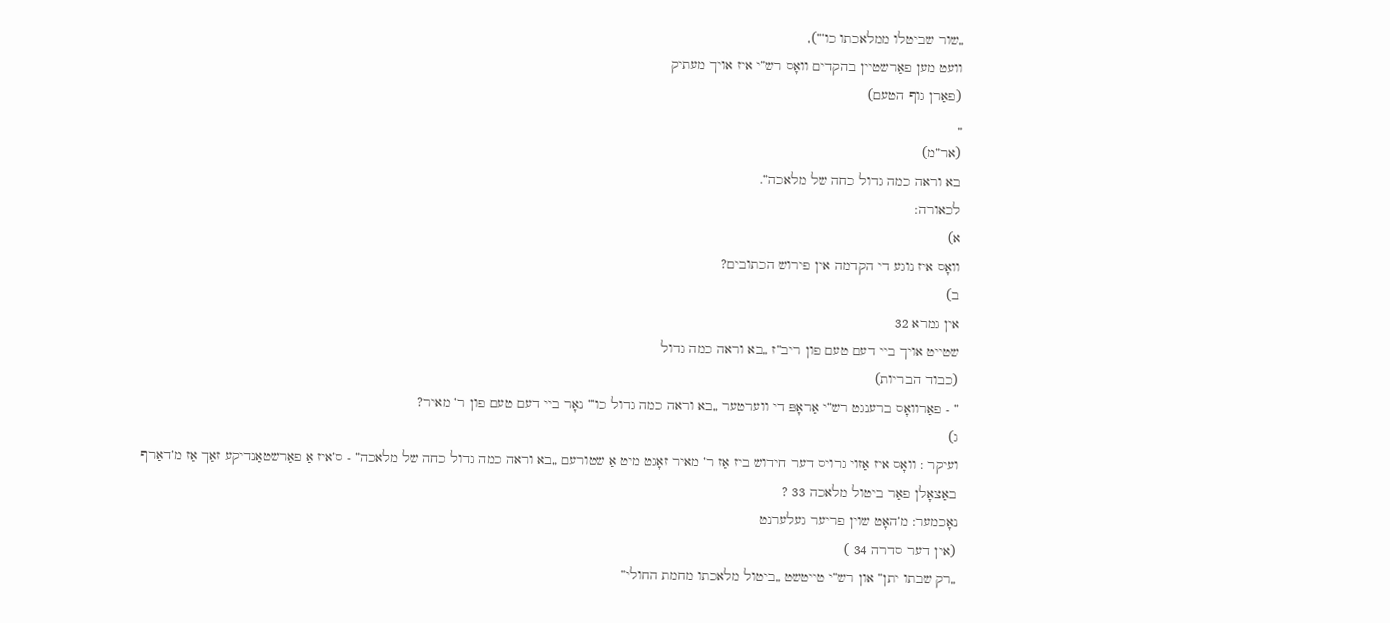„שור שביטלו ממלאכתו כו’”),
וועט מען פאַרשטיין בהקדים וואָס רש”י איז אויך מעתיק
(פאַרן גוף הטעם)
„
(אר”מ)
בא וראה כמה גדול כחה של מלאכה”.
לכאורה:
א)
וואָס איז נוגע די הקדמה אין פירוש הכתובים?
ב)
אין גמרא 32
שטייט אויך ביי דעם טעם פון ריב”ז „בא וראה כמה גדול
(כבוד הבריות)
” - פאַרוואָס ברענגט רש”י אַראָפּ די ווערטער „בא וראה כמה גדול כו’” נאָר ביי דעם טעם פון ר’ מאיר?
ג)
ועיקר : וואָס איז אַזוי גרויס דער חידוש ביז אַז ר’ מאיר זאָגט מיט אַ שטורעם „בא וראה כמה גדול כחה של מלאכה” - ס’איז אַ פאַרשטאַנדיקע זאַך אַז מ’דאַרף באַצאָלן פאַר ביטול מלאכה 33 ?
נאָכמער: מ’האָט שוין פריער געלערנט
(אין דער סדרה 34 )
„רק שבתו יתן” און רש”י טייטשט „ביטול מלאכתו מחמת החולי”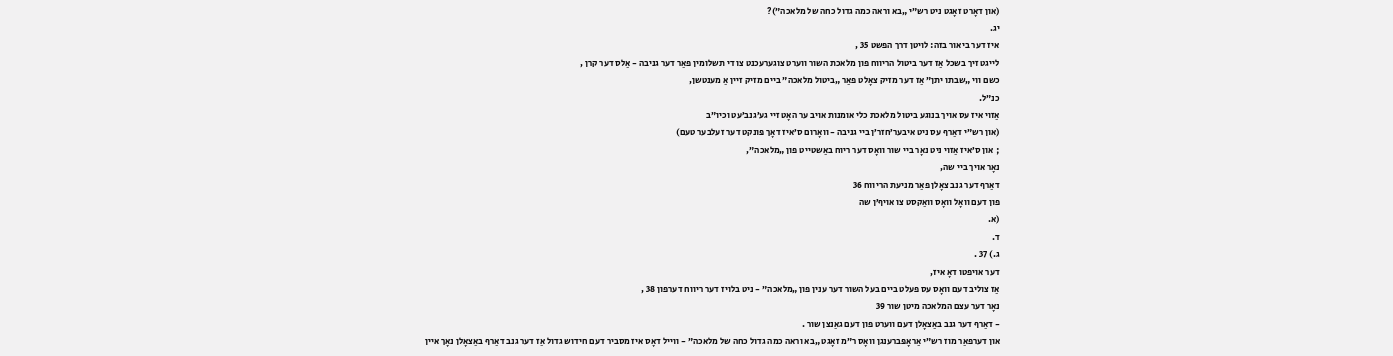(און דאָרט זאָגט ניט רש”י „בא וראה כמה גדול כחה של מלאכה”)?
יג.
איז דער ביאור בזה: לויטן דרך הפשט 35 ,
לייגט זיך בשכל אַז דער ביטול הריווח פון מלאכת השור ווערט צוגערעכנט צו די תשלומין פאַר דער גניבה - אַלס דער קרן ,
כשם ווי „שבתו יתן” אַז דער מזיק צאָלט פאַר „ביטול מלאכה” ביים מזיק זיין אַ מענטשן,
כנ”ל.
אַזוי איז עס אויך בנוגע ביטול מלאכת כלי אומנות אויב ער האָט זיי גע’גנב’עט וכיו”ב
(און רש”י דאַרף עס ניט איבער’חזר’ן ביי גניבה - וואָרום ס’איז דאָך פּונקט דער זעלבער טעם)
; און ס’איז אַזוי ניט נאָר ביי שור וואָס דער ריוח באַשטייט פון „מלאכה”,
נאָר אויך ביי שה,
דאַרף דער גנב צאָלן פאַר מניעת הריווח 36
פון דעם וואָל וואָס וואַקסט צו אויף’ן שה
(א.
ד.
ג.) 37 .
דער אויפטו דאָ איז,
אַז צוליב דעם וואָס עס פעלט ביים בעל השור דער ענין פון „מלאכה” - ניט בלויז דער ריווח דערפון 38 ,
נאָר דער עצם המלאכה מיטן שור 39
- דאַרף דער גנב באַצאָלן דעם ווערט פון דעם גאַנצן שור .
און דערפאַר מוז רש”י אַראָפּברענגן וואָס ר”מ זאָגט „בא וראה כמה גדול כחה של מלאכה” - ווייל דאָס איז מסביר דעם חידוש גדול אַז דער גנב דאַרף באַצאָלן נאָך איין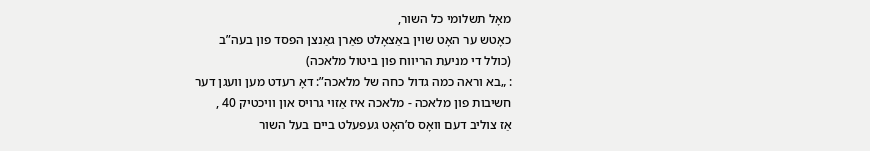מאָל תשלומי כל השור,
כאָטש ער האָט שוין באַצאָלט פאַרן גאַנצן הפסד פון בעה”ב
(כולל די מניעת הריווח פון ביטול מלאכה)
: „בא וראה כמה גדול כחה של מלאכה”: דאָ רעדט מען וועגן דער חשיבות פון מלאכה - מלאכה איז אַזוי גרויס און וויכטיק 40 ,
אַז צוליב דעם וואָס ס’האָט געפעלט ביים בעל השור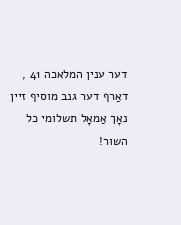דער ענין המלאכה 41 ,
דאַרף דער גנב מוסיף זיין נאָך אַמאָל תשלומי כל השור!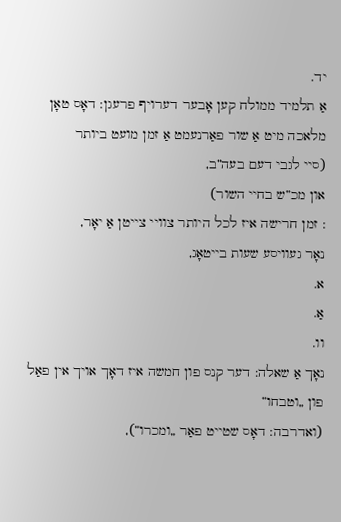יד.
אַ תלמיד ממולח קען אָבער דערויף פרעגן: דאָס טאָן מלאכה מיט אַ שור פאַרנעמט אַ זמן מועט ביותר
(סיי לגבי דעם בעה”ב,
און מכ”ש בחיי השור)
: זמן חרישה איז לכל היותר צוויי צייטן אַ יאָר,
נאָר געוויסע שעות בייטאָג,
א.
אַ.
וו.
נאָך אַ שאלה: דער קנס פון חמשה איז דאָך אויך אין פאַל פון „וטבחו”
(ואדרבה: דאָס שטייט פאַר „ומכרו”),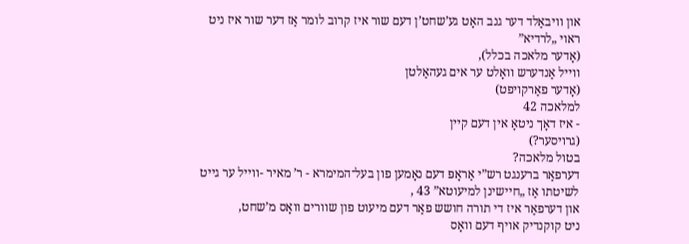און וויבאַלד דער גנב האָט גע’שחט’ן דעם שור איז קרוב לומר אַז דער שור איז ניט ראוי „לרדיא”
(אָדער מלאכה בכלל),
ווייל אַנדערש וואָלט ער אים געהאַלטן
(אָדער פאַרקויפט)
למלאכה 42
- איז דאָך ניטאָ אין דעם קיין
(גרויסער?)
בטול מלאכה?
דערפאַר ברענגט רש”י אַראָפּ דעם נאָמען פון בעל־המימרא - ר’ מאיר -ווייל ער גייט לשיטתו אַז „חיישינן למיעוטא” 43 ,
און דערפאַר איז די תורה חושש פאַר דעם מיעוט פון שוורים וואָס מ’שחט,
ניט קוקנדיק אויף דעם וואָס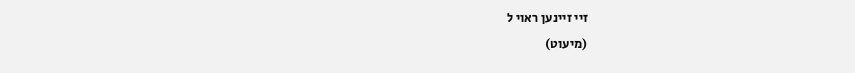זיי זיינען ראוי ל
(מיעוט)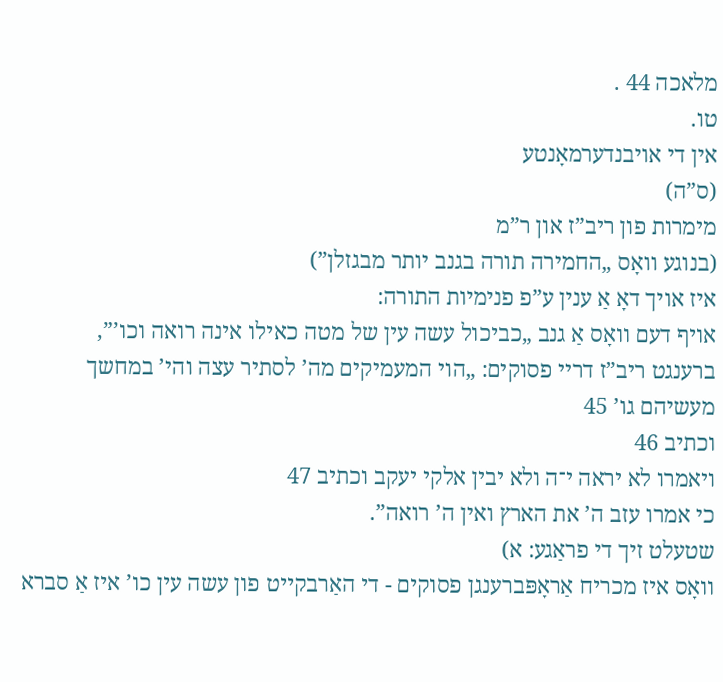מלאכה 44 .
טו.
אין די אויבנדערמאָנטע
(ס”ה)
מימרות פון ריב”ז און ר”מ
(בנוגע וואָס „החמירה תורה בגנב יותר מבגזלן”)
איז אויך דאָ אַ ענין ע”פ פנימיות התורה:
אויף דעם וואָס אַ גנב „כביכול עשה עין של מטה כאילו אינה רואה וכו’”,
ברענגט ריב”ז דריי פסוקים: „הוי המעמיקים מה’ לסתיר עצה והי’ במחשך מעשיהם גו’ 45
וכתיב 46
ויאמרו לא יראה י־ה ולא יבין אלקי יעקב וכתיב 47
כי אמרו עזב ה’ את הארץ ואין ה’ רואה”.
שטעלט זיך די פראַגע: א)
וואָס איז מכריח אַראָפּברענגן פסוקים - די האַרבקייט פון עשה עין כו’ איז אַ סברא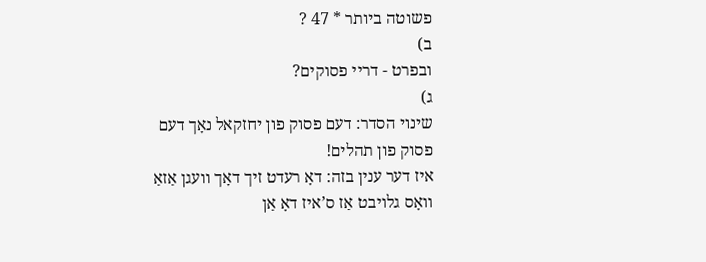פשוטה ביותר * 47 ?
ב)
ובפרט - דריי פסוקים?
ג)
שינוי הסדר: דעם פסוק פון יחזקאל נאָך דעם פסוק פון תהלים!
איז דער ענין בזה: דאָ רעדט זיך דאָך וועגן אַזאַ וואָס גלויבט אַז ס’איז דאָ אַן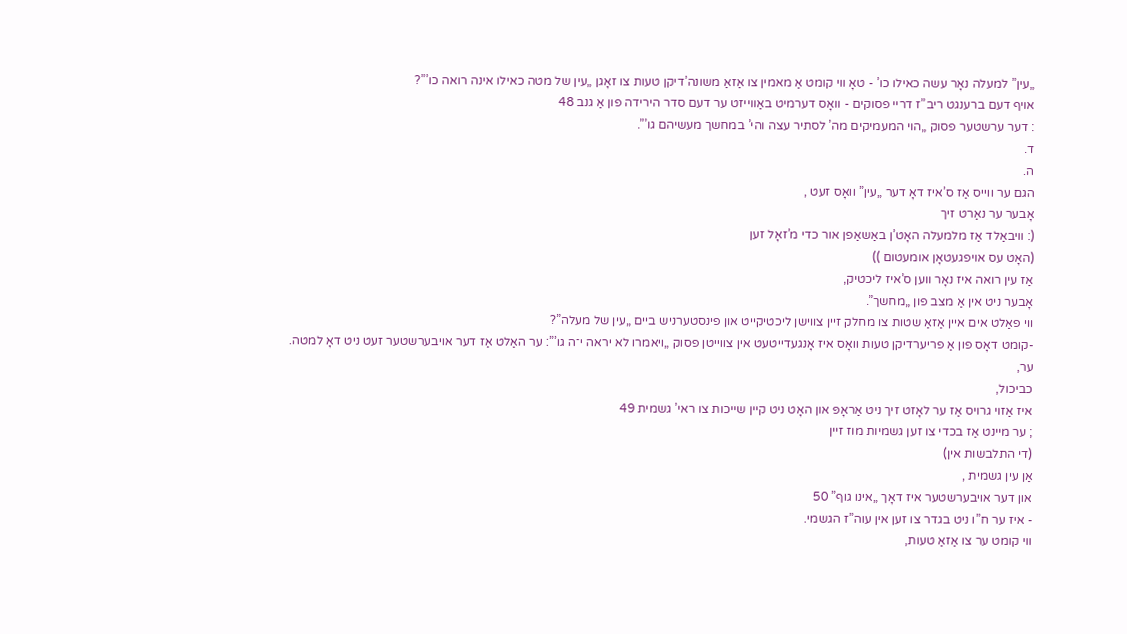„עין” למעלה נאָר עשה כאילו כו’ - טאָ ווי קומט אַ מאמין צו אַזאַ משונה’דיקן טעות צו זאָגן „עין של מטה כאילו אינה רואה כו’”?
אויף דעם ברענגט ריב”ז דריי פסוקים - וואָס דערמיט באַווייזט ער דעם סדר הירידה פון אַ גנב 48
: דער ערשטער פסוק „הוי המעמיקים מה’ לסתיר עצה והי’ במחשך מעשיהם גו’”.
ד.
ה.
הגם ער ווייס אַז ס’איז דאָ דער „עין” וואָס זעט ,
אָבער ער נאַרט זיך
(: וויבאַלד אַז מלמעלה האָט’ן באַשאַפן אור כדי מ’זאָל זען
(האָט עס אויפגעטאָן אומעטום ))
אַז עין רואה איז נאָר ווען ס’איז ליכטיק,
אָבער ניט אין אַ מצב פון „מחשך”.
ווי פאַלט אים איין אַזאַ שטות צו מחלק זיין צווישן ליכטיקייט און פינסטערניש ביים „עין של מעלה”?
-קומט דאָס פון אַ פריערדיקן טעות וואָס איז אָנגעדייטעט אין צווייטן פסוק „ויאמרו לא יראה י־ה גו’”: ער האַלט אַז דער אויבערשטער זעט ניט דאָ למטה.
ער,
כביכול,
איז אַזוי גרויס אַז ער לאָזט זיך ניט אַראָפּ און האָט ניט קיין שייכות צו ראי’ גשמית 49
; ער מיינט אַז בכדי צו זען גשמיות מוז זיין
(די התלבשות אין)
אַן עין גשמית ,
און דער אויבערשטער איז דאָך „אינו גוף” 50
- איז ער ח”ו ניט בגדר צו זען אין עוה”ז הגשמי.
ווי קומט ער צו אַזאַ טעות,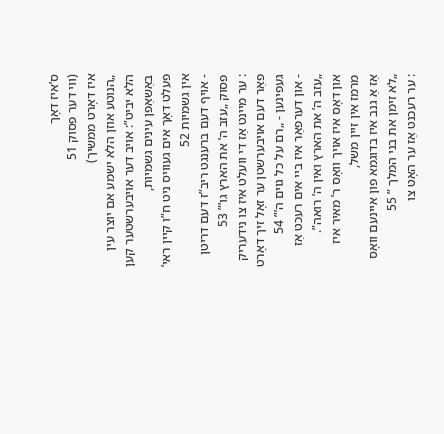ס’איז דאָך
(ווי דער פסוק 51
איז דאָרט ממשיך)
„הנוטע אוזן הלא ישמע אם יוצר עין הלא יביט”: אויב דער אויבערשטער קען באַשאַפן עינים גשמיות,
פעלט דאָך אים געוויס ניט ח”ו קיין ראי’ אין גשמיות 52
- אויף דעם ברענגט ריב”ז דעם דריטן פסוק „עזב ה’ את הארץ גו’” 53
: ער מיינט אַז די וועלט איז צו נידעריק פאַר דעם אויבערשטן ער זאָל זיך דאָרט געפינען - „רם על כל גוים ה’” 54
- און דערפאַר איז ביי אים רעכט אַז „עזב ה’ את הארץ ואין ה’ רואה”.
און דאָס איז אויך וואָס ר’ מאיר איז מרמז אין זיין משל,
אַז אַ גנב איז בדוגמא פון איינעם וואָס „לא זימן את בני המלך ” 55
: ער רעכנט אַז ער האָט צו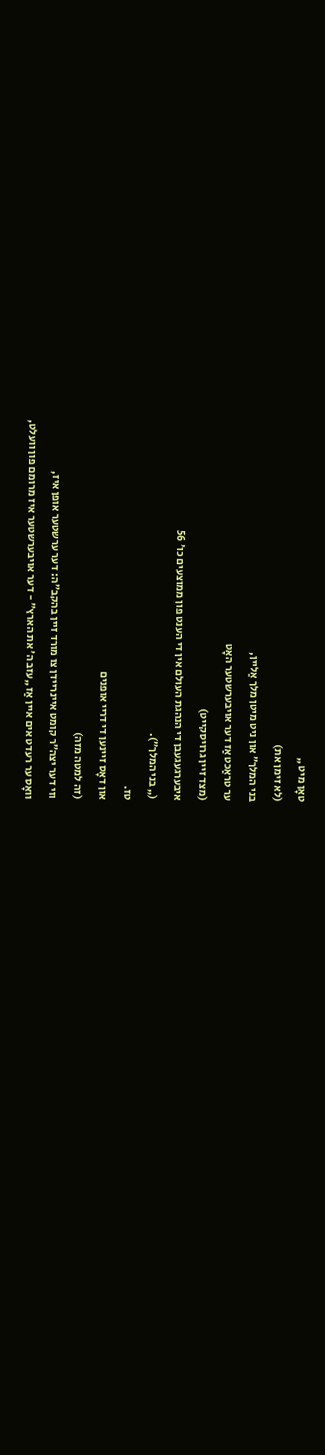טאָן מיט „
(לא זימן את)
בני המלך” און ניט מיטן מלך אַליין,
ער טראַכט אַז דער אויבערשטער האָט
(מצד זיין גרויסקייט)
איבערגעגעבן די הנהגת העולם אין די הענט פון ממוצעים כו’ 56
(„ בני המלך”).
טז.
און דאָס זיינען די דריי אופנים
(זה למטה מזה)
ווי דער יצה”ר קומט איינריידן צו מורד זיין בהקב”ה: דער ערשטער אופן איז,
וואָס ער רעדט אים איין אַז „עזב ה’ את הארץ” - דער אויבערשטער איז מרומם פון וועלט,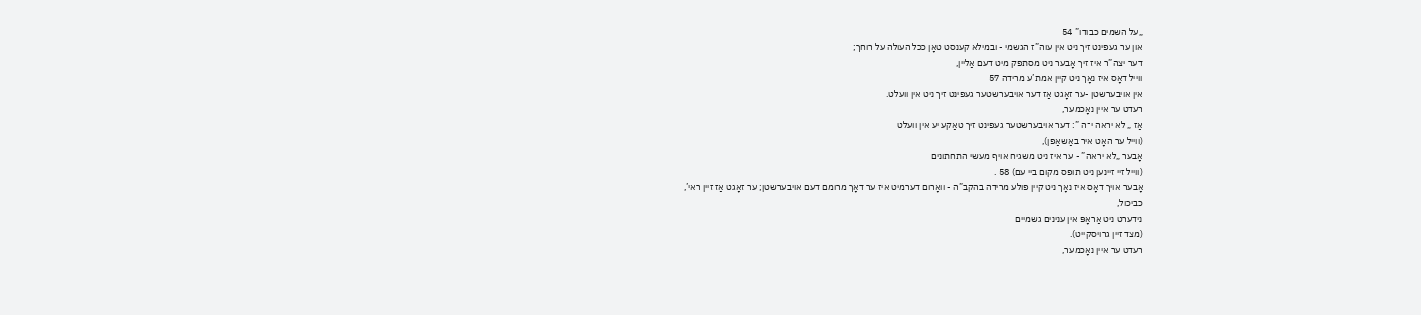„על השמים כבודו” 54
און ער געפינט זיך ניט אין עוה”ז הגשמי - ובמילא קענסט טאָן ככל העולה על רוחך;
דער יצה”ר איז זיך אָבער ניט מסתפק מיט דעם אַליין,
ווייל דאָס איז נאָך ניט קיין אמת’ע מרידה 57
אין אויבערשטן -ער זאָגט אַז דער אויבערשטער געפינט זיך ניט אין וועלט.
רעדט ער איין נאָכמער,
אַז „ לא יראה י־ה ”: דער אויבערשטער געפינט זיך טאַקע יע אין וועלט
(ווייל ער האָט איר באַשאַפן),
אָבער „לא יראה” - ער איז ניט משגיח אויף מעשי התחתונים
(ווייל זיי זיינען ניט תופס מקום ביי עם) 58 .
אָבער אויך דאָס איז נאָך ניט קיין פולע מרידה בהקב”ה - וואָרום דערמיט איז ער דאָך מרומם דעם אויבערשטן; ער זאָגט אַז זיין ראי’,
כביכול,
נידערט ניט אַראָפּ אין ענינים גשמיים
(מצד זיין גרויסקייט).
רעדט ער איין נאָכמער,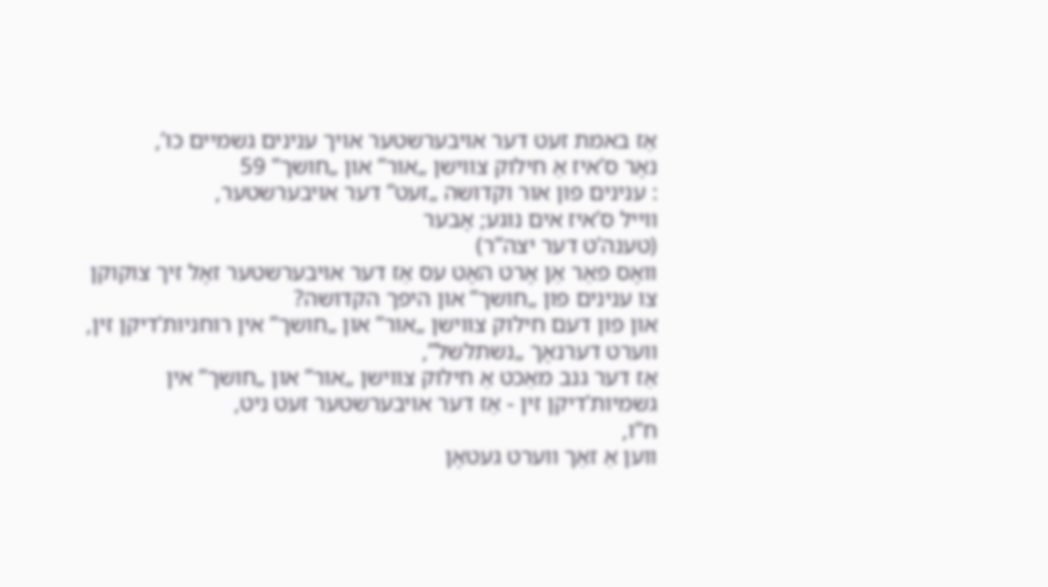אַז באמת זעט דער אויבערשטער אויך ענינים גשמיים כו’,
נאָר ס’איז אַ חילוק צווישן „אור” און „חושך” 59
: ענינים פון אור וקדושה „זעט” דער אויבערשטער,
ווייל ס’איז אים נוגע; אָבער
(טענה’ט דער יצה”ר)
וואָס פאַר אַן אָרט האָט עס אַז דער אויבערשטער זאָל זיך צוקוקן צו ענינים פון „חושך” און היפך הקדושה?
און פון דעם חילוק צווישן „אור” און „חושך” אין רוחניות’דיקן זין,
ווערט דערנאָך „נשתלשל”,
אַז דער גנב מאַכט אַ חילוק צווישן „אור” און „חושך” אין גשמיות’דיקן זין - אַז דער אויבערשטער זעט ניט,
ח”ו,
ווען אַ זאַך ווערט געטאָן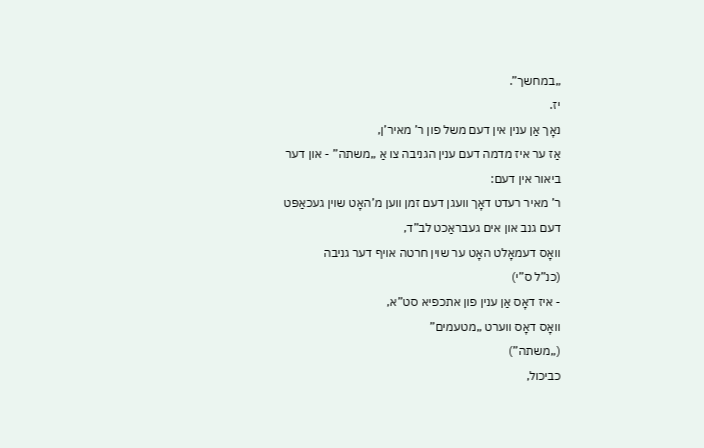„במחשך”.
יז.
נאָך אַן ענין אין דעם משל פון ר’ מאיר’ן,
אַז ער איז מדמה דעם ענין הגניבה צו אַ „משתה” - און דער ביאור אין דעם:
ר’ מאיר רעדט דאָך וועגן דעם זמן ווען מ’האָט שוין געכאַפּט דעם גנב און אים געבראַכט לב”ד,
וואָס דעמאָלט האָט ער שוין חרטה אויף דער גניבה
(כנ”ל ס”י)
- איז דאָס אַן ענין פון אתכפיא סט”א,
וואָס דאָס ווערט „מטעמים”
(„משתה”)
כביכול,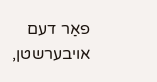פאַר דעם אויבערשטן,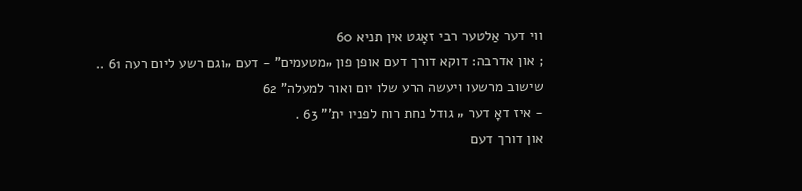ווי דער אַלטער רבי זאָגט אין תניא 60
; און אדרבה: דוקא דורך דעם אופן פון „מטעמים” - דעם „וגם רשע ליום רעה 61 ..
שישוב מרשעו ויעשה הרע שלו יום ואור למעלה” 62
- איז דאָ דער „ גודל נחת רוח לפניו ית’” 63 .
און דורך דעם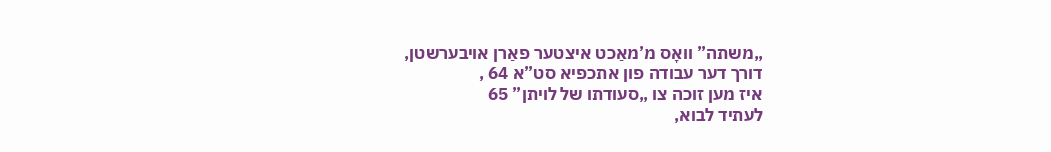„משתה” וואָס מ’מאַכט איצטער פאַרן אויבערשטן,
דורך דער עבודה פון אתכפיא סט”א 64 ,
איז מען זוכה צו „סעודתו של לויתן” 65
לעתיד לבוא,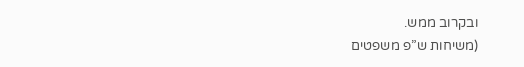ובקרוב ממש.
(משיחות ש”פ משפטים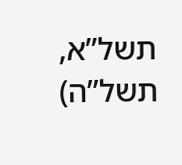תשל”א,
תשל”ה)